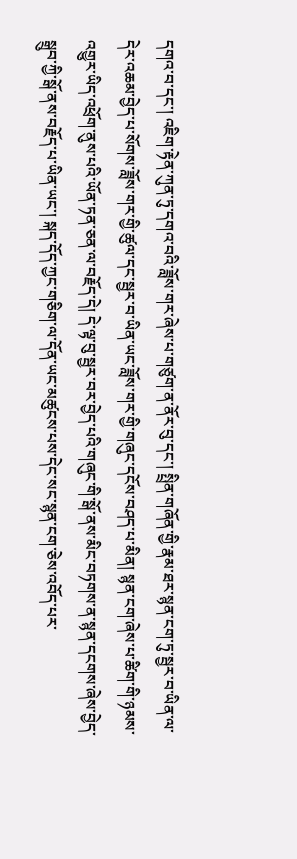དགའ་བ་དང་། འཇིག་རྟེན་ཀུན་ཏུ་དགའ་བའི་ཟློས་གར་ཞེས་པ་གཙུག་ན་ནོར་བུ་དང་། སྤྲིན་གཞོན་གྱི་རྣམ་ཐར་སྙན་ངག་ཏུ་སྦྱར་བ་ཡིན་ལ་དེར་འཆམ་བྱེད་པ་སོགས་ཟློས་གར་གྱི་ཚུལ་དང་སྦྱར་བ་ཡིན་ཡང་ཟློས་གར་གྱི་གཞུང་དངོས་བཤད་པ་མིན། སྙན་ངག་ཞེས་པ་ཚིག་གི་ཉམས་འགྱུར་ཡིད་འཕྲོག་ནུས་པའི་ཡོན་ཏན་ཅན་ལ་བརྗོད་དེ། དེ་ལྟ་བུ་སྦྱར་བར་བྱེད་པའི་གཞུང་གི་སྒོ་ནས་མིང་བཏགས་ན་སྙན་དངགས་ཞེས་བྱེད་སྒྲུབ་ཀྱི་སྒོ་ནས་བརྗོད་པ་ཡིན་ཡང་། སྐད་དོད་ཀྱང་གཅིག་ལ་དོན་ཡང་མཚུངས་པས་དེང་སང་སྙན་ངག་ཅེས་འབོད་པར་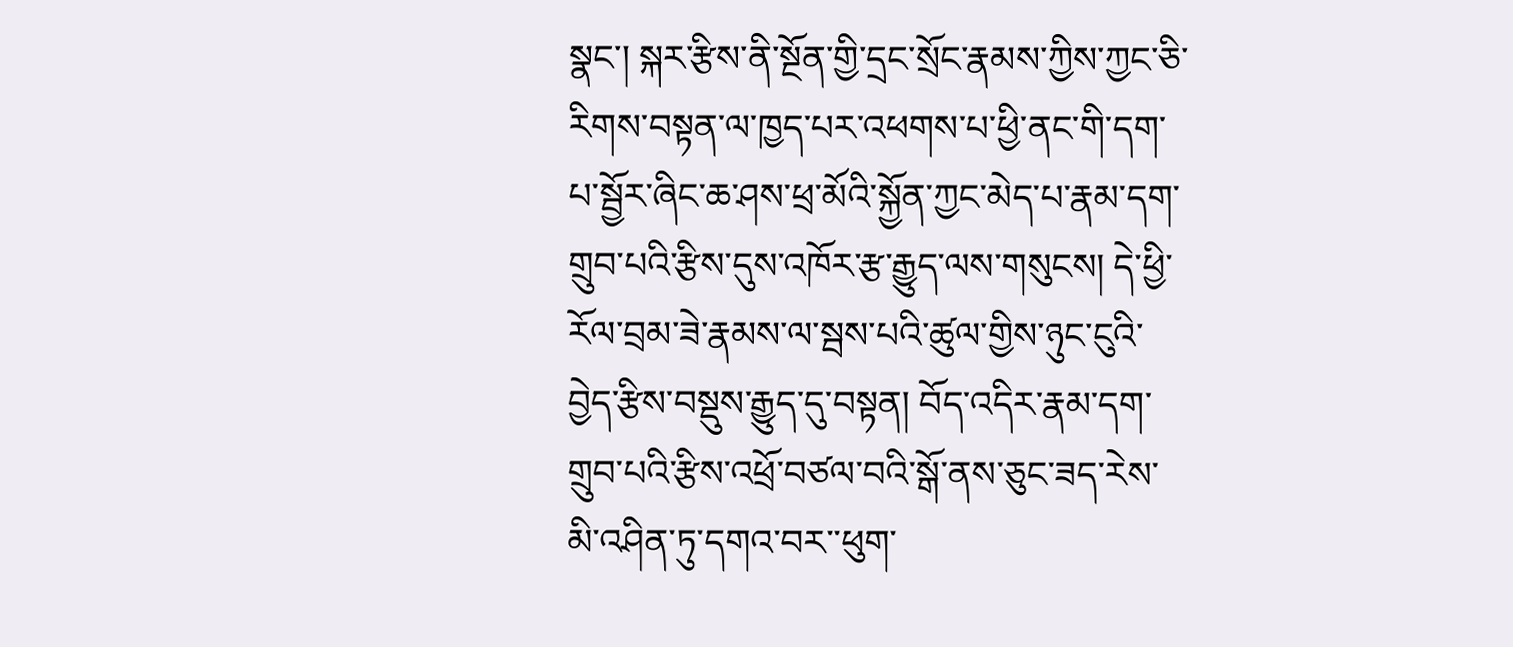སྣང་། སྐར་རྩིས་ནི་སྔོན་གྱི་དྲང་སྲོང་རྣམས་ཀྱིས་ཀྱང་ཅི་རིགས་བསྟན་ལ་ཁྱད་པར་འཕགས་པ་ཕྱི་ནང་གི་དག་པ་སྦྱོར་ཞིང་ཆ་ཤས་ཕྲ་མོའི་སྐྱོན་ཀྱང་མེད་པ་རྣམ་དག་གྲུབ་པའི་རྩིས་དུས་འཁོར་རྩ་རྒྱུད་ལས་གསུངས། དེ་ཕྱི་རོལ་བྲམ་ཟེ་རྣམས་ལ་སྦས་པའི་ཚུལ་གྱིས་ཉུང་ངུའི་བྱེད་རྩིས་བསྡུས་རྒྱུད་དུ་བསྟན། བོད་འདིར་རྣམ་དག་གྲུབ་པའི་རྩིས་འཕྲོ་བཙལ་བའི་སྒོ་ནས་ཅུང་ཟད་རེས་མི་འཤིན་ཏུ་དགའ་བར་་ཕུག་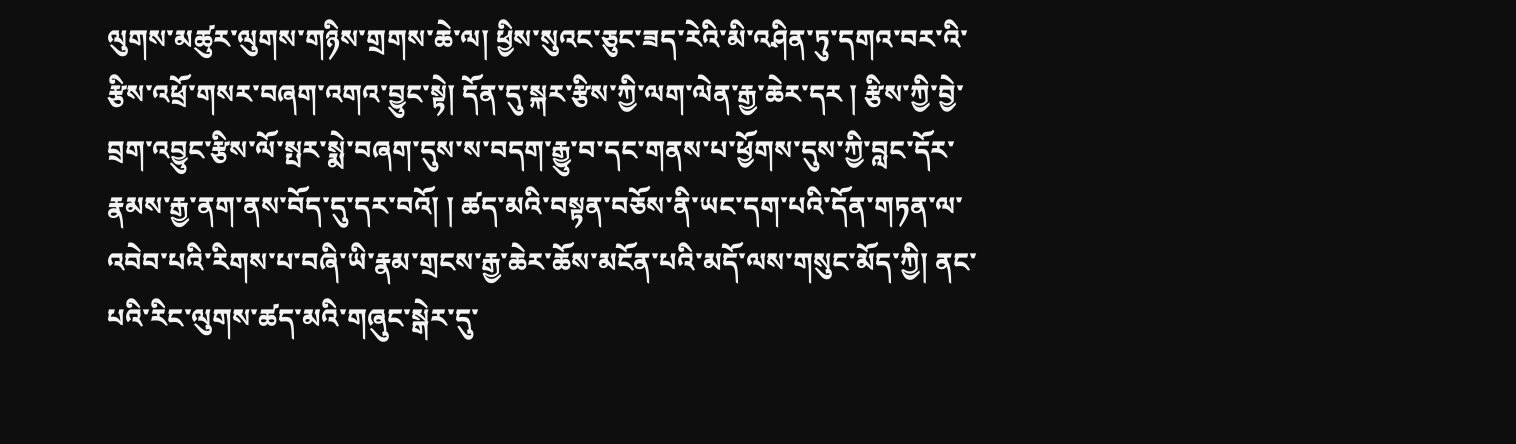ལུགས་མཚུར་ལུགས་གཉིས་གྲགས་ཆེ་ལ། ཕྱིས་སུའང་ཅུང་ཟད་རེའི་མི་འཤིན་ཏུ་དགའ་བར་འི་རྩིས་འཕྲོ་གསར་བཞག་འགའ་བྱུང་སྟེ། དོན་དུ་སྐར་རྩིས་ཀྱི་ལག་ལེན་རྒྱ་ཆེར་དར ། རྩིས་ཀྱི་བྱེ་བྲག་འབྱུང་རྩིས་ལོ་སྤར་སྨེ་བཞག་དུས་ས་བདག་རྒྱུ་བ་དང་གནས་པ་ཕྱོགས་དུས་ཀྱི་བླང་དོར་རྣམས་རྒྱ་ནག་ནས་བོད་དུ་དར་བའོ། ། ཚད་མའི་བསྟན་བཅོས་ནི་ཡང་དག་པའི་དོན་གཏན་ལ་འབེབ་པའི་རིགས་པ་བཞི་ཡི་རྣམ་གྲངས་རྒྱ་ཆེར་ཆོས་མངོན་པའི་མདོ་ལས་གསུང་མོད་ཀྱི། ནང་པའི་རིང་ལུགས་ཚད་མའི་གཞུང་སྒེར་དུ་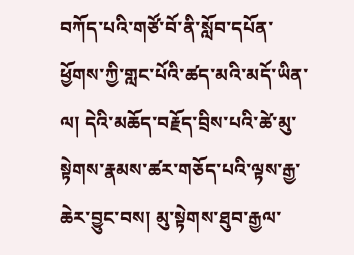བཀོད་པའི་གཙོ་བོ་ནི་སློབ་དཔོན་ཕྱོགས་ཀྱི་གླང་པོའི་ཚད་མའི་མདོ་ཡིན་ལ། དེའི་མཆོད་བརྗོད་བྲིས་པའི་ཚེ་མུ་སྟེགས་རྣམས་ཚར་གཅོད་པའི་ལྟས་རྒྱ་ཆེར་བྱུང་བས། མུ་སྟེགས་ཐུབ་རྒྱལ་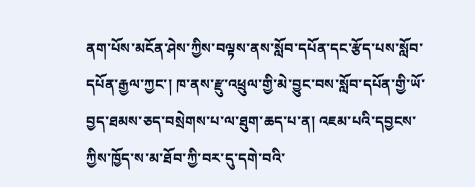ནག་པོས་མངོན་ཤེས་ཀྱིས་བལྟས་ནས་སློབ་དཔོན་དང་རྩོད་པས་སློབ་དཔོན་རྒྱལ་ཀྱང་། ཁ་ནས་རྫུ་འཕྲུལ་གྱི་མེ་བྱུང་བས་སློབ་དཔོན་གྱི་ཡོ་བྱད་ཐམས་ཅད་བསྲེགས་པ་ལ་ཐུག་ཆད་པ་ན། འཇམ་པའི་དབྱངས་ཀྱིས་ཁྱོད་ས་མ་ཐོབ་ཀྱི་བར་དུ་དགེ་བའི་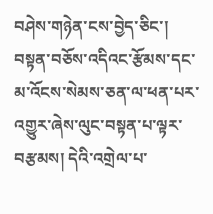བཤེས་གཉེན་ངས་བྱེད་ཅིང་། བསྟན་བཅོས་འདིའང་རྩོམས་དང་མ་འོངས་སེམས་ཅན་ལ་ཕན་པར་འགྱུར་ཞེས་ལུང་བསྟན་པ་ལྟར་བརྩམས། དེའི་འགྲེལ་པ་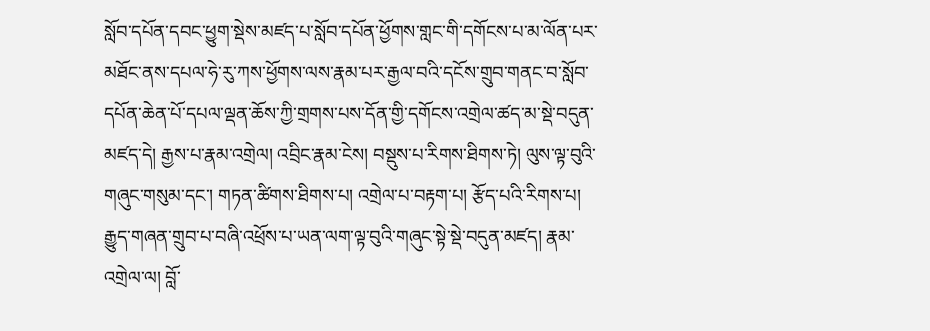སློབ་དཔོན་དབང་ཕྱུག་སྡེས་མཛད་པ་སློབ་དཔོན་ཕྱོགས་གླང་གི་དགོངས་པ་མ་ལོན་པར་མཐོང་ནས་དཔལ་ཧེ་རུ་ཀས་ཕྱོགས་ལས་རྣམ་པར་རྒྱལ་བའི་དངོས་གྲུབ་གནང་བ་སློབ་དཔོན་ཆེན་པོ་དཔལ་ལྡན་ཆོས་ཀྱི་གྲགས་པས་དོན་གྱི་དགོངས་འགྲེལ་ཚད་མ་སྡེ་བདུན་མཛད་དེ། རྒྱས་པ་རྣམ་འགྲེལ། འབྲིང་རྣམ་ངེས། བསྡུས་པ་རིགས་ཐིགས་ཏེ། ལུས་ལྟ་བུའི་གཞུང་གསུམ་དང་། གཏན་ཚིགས་ཐིགས་པ། འགྲེལ་པ་བརྟག་པ། རྩོད་པའི་རིགས་པ། རྒྱུད་གཞན་གྲུབ་པ་བཞི་འཕྲོས་པ་ཡན་ལག་ལྟ་བུའི་གཞུང་སྟེ་སྡེ་བདུན་མཛད། རྣམ་འགྲེལ་ལ། བློ་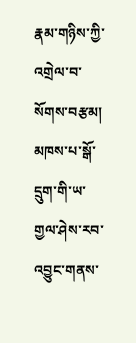རྣམ་གཉིས་ཀྱི་འགྲེལ་བ་སོགས་བརྩམ། མཁས་པ་སྒོ་དྲུག་གི་ཡ་གྱལ་ཤེས་རབ་འབྱུང་གནས་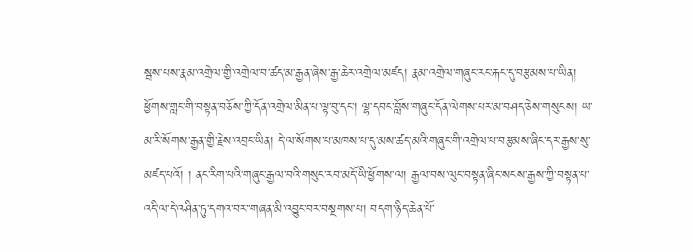སྦས་པས་རྣམ་འགྲེལ་གྱི་འགྲེལ་བ་ཚད་མ་རྒྱན་ཞེས་རྒྱ་ཆེར་འགྲེལ་མཛད། རྣམ་འགྲེལ་གཞུང་རང་རྐང་དུ་བརྩམས་པ་ཡིན། ཕྱོགས་གླང་གི་བསྟན་བཅོས་ཀྱི་དོན་འགྲེལ་མིན་པ་ལྟ་བུ་དང་། ལྷ་དབང་བློས་གཞུང་དོན་ལེགས་པར་མ་བཤད་ཅེས་གསུངས། ཡ་མ་རི་སོགས་རྒྱན་གྱི་རྗེས་འབྲང་ཡིན། དེ་ལ་སོགས་པ་མཁས་པ་དུ་མས་ཚད་མའི་གཞུང་གི་འགྲེལ་པ་བརྩམས་ཞིང་དར་རྒྱས་སུ་མཛད་པའོ། ། ནང་རིག་པའི་གཞུང་རྒྱལ་བའི་གསུང་རབ་མདོ་ཡི་ཕྱོགས་ལ། རྒྱལ་བས་ལུང་བསྟན་ཞིང་སངས་རྒྱས་ཀྱི་བསྟན་པ་འདི་ལ་དེ་འཤིན་ཏུ་དགའ་བར་་གཞན་མི་འབྱུང་བར་བསྔགས་པ། བདག་ཉིད་ཆེན་པོ་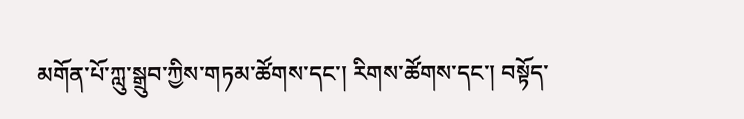མགོན་པོ་ཀླུ་སྒྲུབ་ཀྱིས་གཏམ་ཚོགས་དང་། རིགས་ཚོགས་དང་། བསྟོད་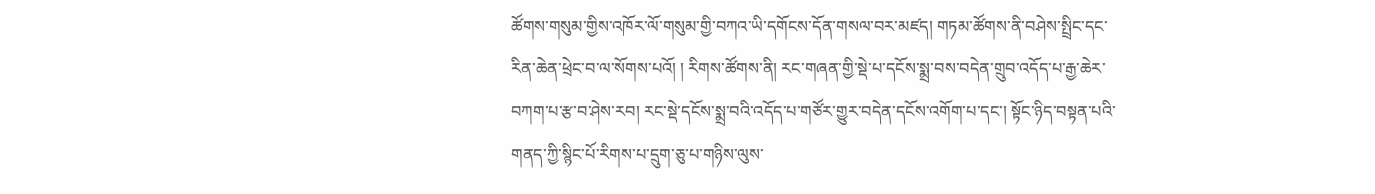ཚོགས་གསུམ་གྱིས་འཁོར་ལོ་གསུམ་གྱི་བཀའ་ཡི་དགོངས་དོན་གསལ་བར་མཛད། གཏམ་ཚོགས་ནི་བཤེས་སྤྲིང་དང་རིན་ཆེན་ཕྲེང་བ་ལ་སོགས་པའོ། ། རིགས་ཚོགས་ནི། རང་གཞན་གྱི་སྡེ་པ་དངོས་སྨྲ་བས་བདེན་གྲུབ་འདོད་པ་རྒྱ་ཆེར་བཀག་པ་རྩ་བ་ཤེས་རབ། རང་སྡེ་དངོས་སྨྲ་བའི་འདོད་པ་གཙོར་གྱུར་བདེན་དངོས་འགོག་པ་དང་། སྟོང་ཉིད་བསྟན་པའི་གནད་ཀྱི་སྙིང་པོ་རིགས་པ་དྲུག་ཅུ་པ་གཉིས་ལུས་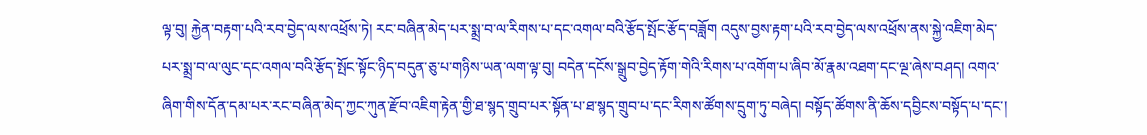ལྟ་བུ། རྐྱེན་བརྟག་པའི་རབ་བྱེད་ལས་འཕྲོས་ཏེ། རང་བཞིན་མེད་པར་སྨྲ་བ་ལ་རིགས་པ་དང་འགལ་བའི་རྩོད་སྤོང་རྩོད་བཟློག འདུས་བྱས་རྟག་པའི་རབ་བྱེད་ལས་འཕྲོས་ནས་སྐྱེ་འཇིག་མེད་པར་སྨྲ་བ་ལ་ལུང་དང་འགལ་བའི་རྩོད་སྤོང་སྟོང་ཉིད་བདུན་ཅུ་པ་གཉིས་ཡན་ལག་ལྟ་བུ། བདེན་དངོས་སྒྲུབ་བྱེད་རྟོག་གེའི་རིགས་པ་འགོག་པ་ཞིབ་མོ་རྣམ་འཐག་དང་ལྔ་ཞེས་བཤད། འགའ་ཞིག་གིས་དོན་དམ་པར་རང་བཞིན་མེད་ཀྱང་ཀུན་རྫོབ་འཇིག་རྟེན་གྱི་ཐ་སྙད་གྲུབ་པར་སྟོན་པ་ཐ་སྙད་གྲུབ་པ་དང་རིགས་ཚོགས་དྲུག་ཏུ་བཞེད། བསྟོད་ཚོགས་ནི་ཆོས་དབྱིངས་བསྟོད་པ་དང་།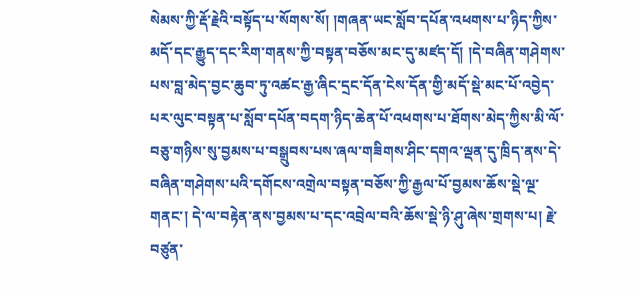སེམས་ཀྱི་རྡོ་རྗེའི་བསྟོད་པ་སོགས་སོ། །གཞན་ཡང་སློབ་དཔོན་འཕགས་པ་ཉིད་ཀྱིས་མདོ་དང་རྒྱུད་དང་རིག་གནས་ཀྱི་བསྟན་བཅོས་མང་དུ་མཛད་དོ། །དེ་བཞིན་གཤེགས་པས་བླ་མེད་བྱང་ཆུབ་ཏུ་འཚང་རྒྱ་ཞིང་དྲང་དོན་ངེས་དོན་གྱི་མདོ་སྡེ་མང་པོ་འབྱེད་པར་ལུང་བསྟན་པ་སློབ་དཔོན་བདག་ཉིད་ཆེན་པོ་འཕགས་པ་ཐོགས་མེད་ཀྱིས་མི་ལོ་བཅུ་གཉིས་སུ་བྱམས་པ་བསྒྲུབས་པས་ཞལ་གཟིགས་ཤིང་དགའ་ལྡན་དུ་ཁྲིད་ནས་དེ་བཞིན་གཤེགས་པའི་དགོངས་འགྲེལ་བསྟན་བཅོས་ཀྱི་རྒྱལ་པོ་བྱམས་ཆོས་སྡེ་ལྔ་གནང་། དེ་ལ་བརྟེན་ནས་བྱམས་པ་དང་འབྲེལ་བའི་ཆོས་སྡེ་ཉི་ཤུ་ཞེས་གྲགས་པ། རྗེ་བཙུན་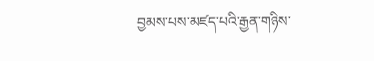བྱམས་པས་མཛད་པའི་རྒྱན་གཉིས་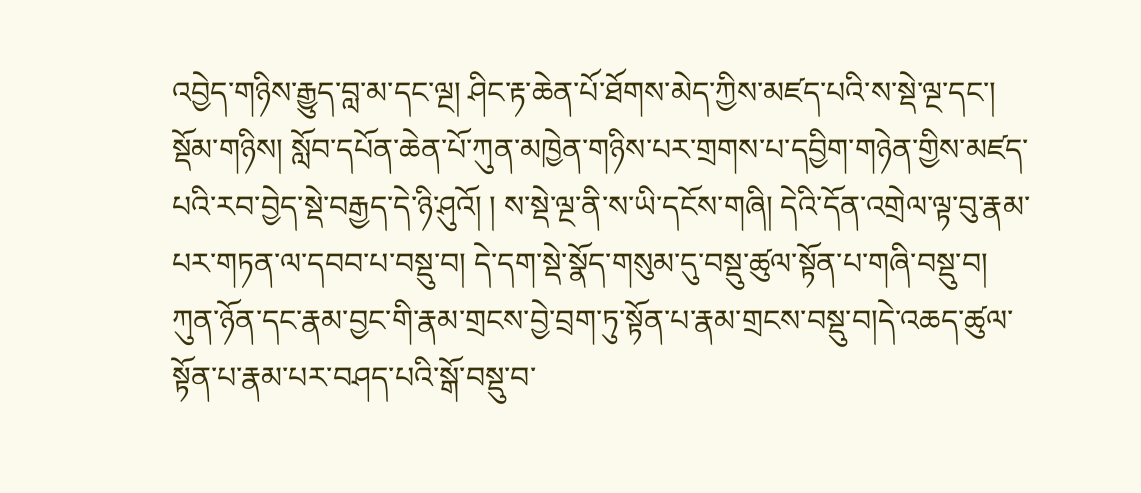འབྱེད་གཉིས་རྒྱུད་བླ་མ་དང་ལྔ། ཤིང་རྟ་ཆེན་པོ་ཐོགས་མེད་ཀྱིས་མཛད་པའི་ས་སྡེ་ལྔ་དང་། སྡོམ་གཉིས། སློབ་དཔོན་ཆེན་པོ་ཀུན་མཁྱེན་གཉིས་པར་གྲགས་པ་དབྱིག་གཉེན་གྱིས་མཛད་པའི་རབ་བྱེད་སྡེ་བརྒྱད་དེ་ཉི་ཤུའོ། ། ས་སྡེ་ལྔ་ནི་ས་ཡི་དངོས་གཞི། དེའི་དོན་འགྲེལ་ལྟ་བུ་རྣམ་པར་གཏན་ལ་དབབ་པ་བསྡུ་བ། དེ་དག་སྡེ་སྣོད་གསུམ་དུ་བསྡུ་ཚུལ་སྟོན་པ་གཞི་བསྡུ་བ། ཀུན་ཉོན་དང་རྣམ་བྱང་གི་རྣམ་གྲངས་བྱེ་བྲག་ཏུ་སྟོན་པ་རྣམ་གྲངས་བསྡུ་བ།དེ་འཆད་ཚུལ་སྟོན་པ་རྣམ་པར་བཤད་པའི་སྒོ་བསྡུ་བ་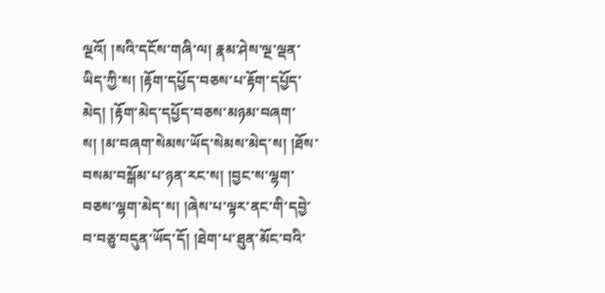ལྔའོ། །སའི་དངོས་གཞི་ལ། རྣམ་ཤེས་ལྔ་ལྡན་ཡིད་ཀྱི་ས། །རྟོག་དཔྱོད་བཅས་པ་རྟོག་དཔྱོད་མེད། །རྟོག་མེད་དཔྱོད་བཅས་མཉམ་བཞག་ས། །མ་བཞག་སེམས་ཡོད་སེམས་མེད་ས། །ཐོས་བསམ་བསྒོམ་པ་ཉན་རང་ས། །བྱང་ས་ལྷག་བཅས་ལྷག་མེད་ས། །ཞེས་པ་ལྟར་ནང་གི་དབྱེ་བ་བཅུ་བདུན་ཡོད་དོ། །ཐེག་པ་ཐུན་མོང་བའི་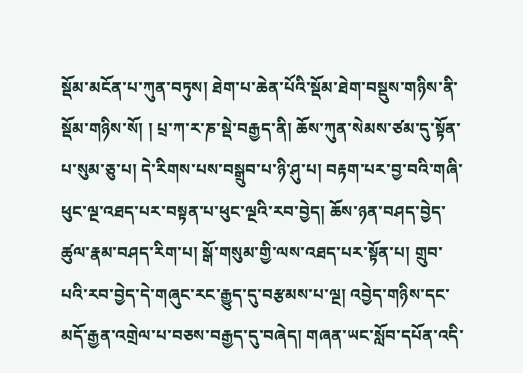སྡོམ་མངོན་པ་ཀུན་བཏུས། ཐེག་པ་ཆེན་པོའི་སྡོམ་ཐེག་བསྡུས་གཉིས་ནི་སྡོམ་གཉིས་སོ། ། པྲ་ཀ་ར་ཎ་སྡེ་བརྒྱད་ནི། ཆོས་ཀུན་སེམས་ཙམ་དུ་སྟོན་པ་སུམ་ཅུ་པ། དེ་རིགས་པས་བསྒྲུབ་པ་ཉི་ཤུ་པ། བརྟག་པར་བྱ་བའི་གཞི་ཕུང་ལྔ་འཐད་པར་བསྟན་པ་ཕུང་ལྔའི་རབ་བྱེད། ཆོས་ཉན་བཤད་བྱེད་ཚུལ་རྣམ་བཤད་རིག་པ། སྒོ་གསུམ་གྱི་ལས་འཐད་པར་སྟོན་པ། གྲུབ་པའི་རབ་བྱེད་དེ་གཞུང་རང་རྒྱུད་དུ་བརྩམས་པ་ལྔ། འབྱེད་གཉིས་དང་མདོ་རྒྱན་འགྲེལ་པ་བཅས་བརྒྱད་དུ་བཞེད། གཞན་ཡང་སློབ་དཔོན་འདི་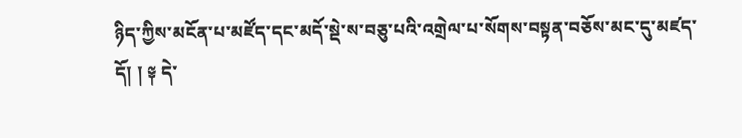ཉིད་ཀྱིས་མངོན་པ་མཛོད་དང་མདོ་སྡེ་ས་བཅུ་པའི་འགྲེལ་པ་སོགས་བསྟན་བཅོས་མང་དུ་མཛད་དོ། ། ༈ དེ་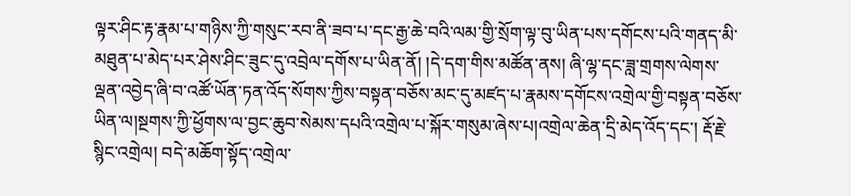ལྟར་ཤིང་རྟ་རྣམ་པ་གཉིས་ཀྱི་གསུང་རབ་ནི་ཟབ་པ་དང་རྒྱ་ཆེ་བའི་ལམ་གྱི་སྲོག་ལྟ་བུ་ཡིན་པས་དགོངས་པའི་གནད་མི་མཐུན་པ་མེད་པར་ཤེས་ཤིང་ཟུང་དུ་འབྲེལ་དགོས་པ་ཡིན་ནོ། །དེ་དག་གིས་མཚོན་ནས། ཞི་ལྷ་དང་ཟླ་གྲགས་ལེགས་ལྡན་འབྱེད་ཞི་བ་འཚོ་ཡོན་ཏན་འོད་སོགས་ཀྱིས་བསྟན་བཅོས་མང་དུ་མཛད་པ་རྣམས་དགོངས་འགྲེལ་གྱི་བསྟན་བཅོས་ཡིན་ལ།སྔགས་ཀྱི་ཕྱོགས་ལ་བྱང་ཆུབ་སེམས་དཔའི་འགྲེལ་པ་སྐོར་གསུམ་ཞེས་པ།འགྲེལ་ཆེན་དྲི་མེད་འོད་དང་། རྡོ་རྗེ་སྙིང་འགྲེལ། བདེ་མཆོག་སྟོད་འགྲེལ་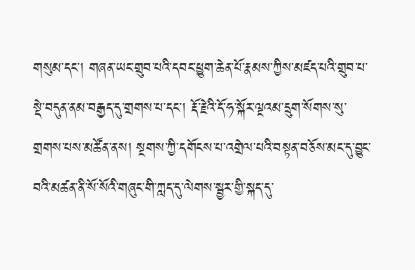གསུམ་དང་། གཞན་ཡང་གྲུབ་པའི་དབང་ཕྱུག་ཆེན་པོ་རྣམས་ཀྱིས་མཛད་པའི་གྲུབ་པ་སྡེ་བདུན་ནམ་བརྒྱད་དུ་གྲགས་པ་དང་། རྡོ་རྗེའི་དོ་ཧ་སྐོར་ལྔའམ་དྲུག་སོགས་སུ་གྲགས་པས་མཚོན་ནས། སྔགས་ཀྱི་དགོངས་པ་འགྲེལ་པའི་བསྟན་བཅོས་མང་དུ་བྱུང་བའི་མཚན་ནི་སོ་སོའི་གཞུང་གི་ཀླད་དུ་ལེགས་སྦྱར་གྱི་སྐད་དུ་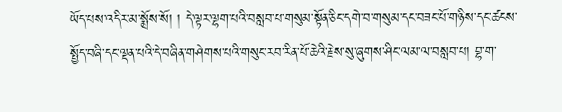ཡོད་པས་འདིར་མ་སྨྲོས་སོ། ། དེ་ལྟར་ལྷག་པའི་བསླབ་པ་གསུམ་སྟོན་ཅིང་དགེ་བ་གསུམ་དང་བཟང་པོ་གཉིས་དང་ཚངས་སྤྱོད་བཞི་དང་ལྡན་པའི་དེ་བཞིན་གཤེགས་པའི་གསུང་རབ་རིན་པོ་ཆེའི་རྗེས་སུ་ཞུགས་ཤིང་ལམ་ལ་བསླབ་པ། བྷ་ག་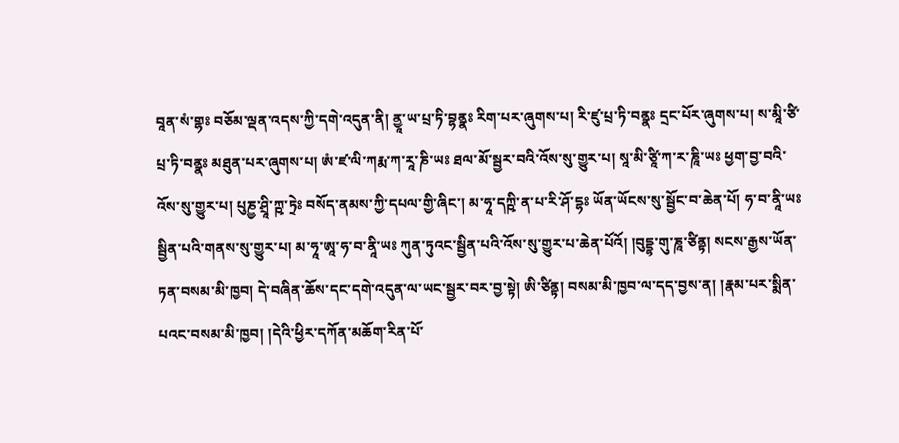བཱན་སཾ་གྷཿ བཅོམ་ལྡན་འདས་ཀྱི་དགེ་འདུན་ནི། ནྱཱ་ཡ་པྲ་ཏི་བྷནྣཿ རིག་པར་ཞུགས་པ། རི་ཛུ་པྲ་ཏི་བནྣཿ དྲང་པོར་ཞུགས་པ། ས་མཱི་ཙི་པྲ་ཏི་བནྣཿ མཐུན་པར་ཞུགས་པ། ཨཾ་ཛ་ལི་ཀརྨ་ཀ་རཱ་ཎི་ཡཿ ཐལ་མོ་སྦྱར་བའི་འོས་སུ་གྱུར་པ། སཱ་མི་ཙཱི་ཀ་ར་ཎཱི་ཡཿ ཕྱག་བྱ་བའི་འོས་སུ་གྱུར་པ། པུཎྱ་ཤྲཱི་ཀྵ་ཏྲེཿ བསོད་ནམས་ཀྱི་དཔལ་གྱི་ཞིང་། མ་ཧཱ་དཀྵི་ན་པ་རི་ཤོ་དྷཿ ཡོན་ཡོངས་སུ་སྦྱོང་བ་ཆེན་པོ། ཧ་བ་ནཱི་ཡཿ སྦྱིན་པའི་གནས་སུ་གྱུར་པ། མ་ཧཱ་ཨཱ་ཧ་བ་ནཱི་ཡཿ ཀུན་ཏུའང་སྦྱིན་པའི་འོས་སུ་གྱུར་པ་ཆེན་པོའོ། །བུདྡྷ་གུ་ཎཱ་ཙིནྟ། སངས་རྒྱས་ཡོན་ཏན་བསམ་མི་ཁྱབ། དེ་བཞིན་ཆོས་དང་དགེ་འདུན་ལ་ཡང་སྦྱར་བར་བྱ་སྟེ། ཨི་ཙིནྟ། བསམ་མི་ཁྱབ་ལ་དད་བྱས་ན། །རྣམ་པར་སྨིན་པའང་བསམ་མི་ཁྱབ། །དེའི་ཕྱིར་དཀོན་མཆོག་རིན་པོ་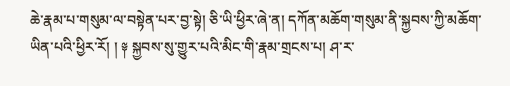ཆེ་རྣམ་པ་གསུམ་ལ་བསྟེན་པར་བྱ་སྟེ། ཅི་ཡི་ཕྱིར་ཞེ་ན། དཀོན་མཆོག་གསུམ་ནི་སྐྱབས་ཀྱི་མཆོག་ཡིན་པའི་ཕྱིར་རོ། ། ༈ སྐྱབས་སུ་གྱུར་པའི་མིང་གི་རྣམ་གྲངས་པ། ཤ་ར་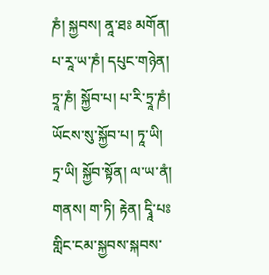ཎཾ། སྐྱབས། ནཱ་ཐཿ མགོན། པ་རཱ་ཡ་ཎཾ། དཔུང་གཉེན། ཏྲཱ་ཎཾ། སྐྱོབ་པ། པ་རི་ཏྲཱ་ཎཾ། ཡོངས་སུ་སྐྱོབ་པ། ཏཱ་ཡི། ཏྲ་ཡི། སྐྱོབ་སྟོན། ལ་ཡ་ནཾ། གནས། ག་ཏི། རྟེན། དྭཱི་པཿ གླིང་ངམ་སྐྱབས་སྐབས་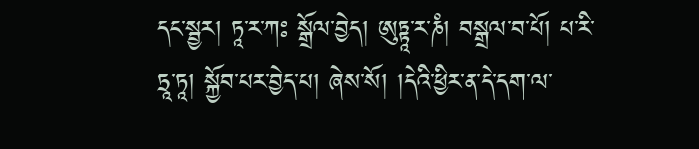དང་སྦྱར། ཏཱ་ར་ཀཿ སྒྲོལ་བྱེད། ཨུཏྟཱ་ར་ཎཾ། བསྒྲལ་བ་པོ། པ་རི་ཏྲཱ་ཏཱ། སྐྱོབ་པར་བྱེད་པ། ཞེས་སོ། །དེའི་ཕྱིར་ན་དེ་དག་ལ་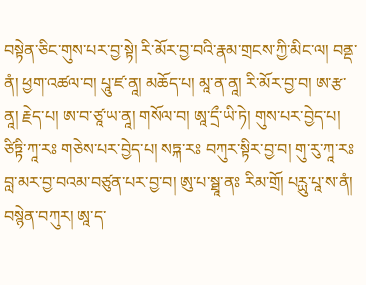བསྟེན་ཅིང་གུས་པར་བྱ་སྟེ། རི་མོར་བྱ་བའི་རྣམ་གྲངས་ཀྱི་མིང་ལ། བནྡ་ནཾ། ཕྱག་འཚལ་བ། པཱུ་ཛ་ནཱ། མཆོད་པ། མཱ་ན་ནཱ། རི་མོར་བྱ་བ། ཨ་རྩ་ནཱ། རྗེད་པ། ཨ་བ་ཙཱ་ཡ་ནཱ། གསོལ་བ། ཨཱ་དྲྀ་ཡི་ཏེ། གུས་པར་བྱེད་པ། ཙིཏྟི་ཀཱ་རཿ གཅེས་པར་བྱེད་པ། སཏྐ་རཿ བཀུར་སྟིར་བྱ་བ། གུ་རུ་ཀཱ་རཿ བླ་མར་བྱ་བའམ་བཙུན་པར་བྱ་བ། ཨུ་པ་སྠཱ་ནཿ རིམ་གྲོ། པཪྻུ་པཱ་ས་ནཾ། བསྙེན་བཀུར། ཨཱ་ད་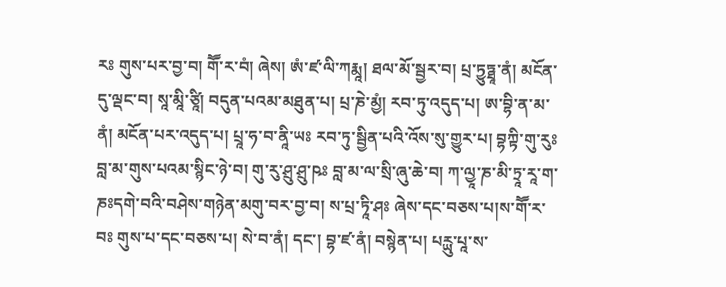རཿ གུས་པར་བྱ་བ། གཽ་ར་བཾ། ཞེས། ཨཾ་ཛ་ལི་ཀརྨཱ། ཐལ་མོ་སྦྱར་བ། པྲ་ཏྱུཏྠཱ་ནཾ། མངོན་དུ་ལྡང་བ། སཱ་མཱི་ཙཱི། བདུན་པའམ་མཐུན་པ། པྲ་ཎེ་མྱཾ། རབ་ཏུ་འདུད་པ། ཨ་བྷི་ན་མ་ནཾ། མངོན་པར་འདུད་པ། པྲཱ་ཧ་བ་ནཱི་ཡཿ རབ་ཏུ་སྦྱིན་པའི་འོས་སུ་གྱུར་པ། བྷཀྟི་གུ་རུཿ བླ་མ་གུས་པའམ་སྙིང་ཉེ་བ། གུ་རུ་ཤྲུ་ཤྲུ་ཥཿ བླ་མ་ལ་སྲི་ཞུ་ཆེ་བ། ཀ་ལྱཱ་ཎ་མི་ཏྲཱ་རཱ་ག་ཎཿདགེ་བའི་བཤེས་གཉེན་མགུ་བར་བྱ་བ། ས་པྲ་ཏཱི་ཤཿ ཞེས་དང་བཅས་པ།ས་གཽ་ར་བཿ གུས་པ་དང་བཅས་པ། སེ་བ་ནཾ། དང་། བྷ་ཛ་ནཾ། བསྙེན་པ། པཪྻུ་པཱ་ས་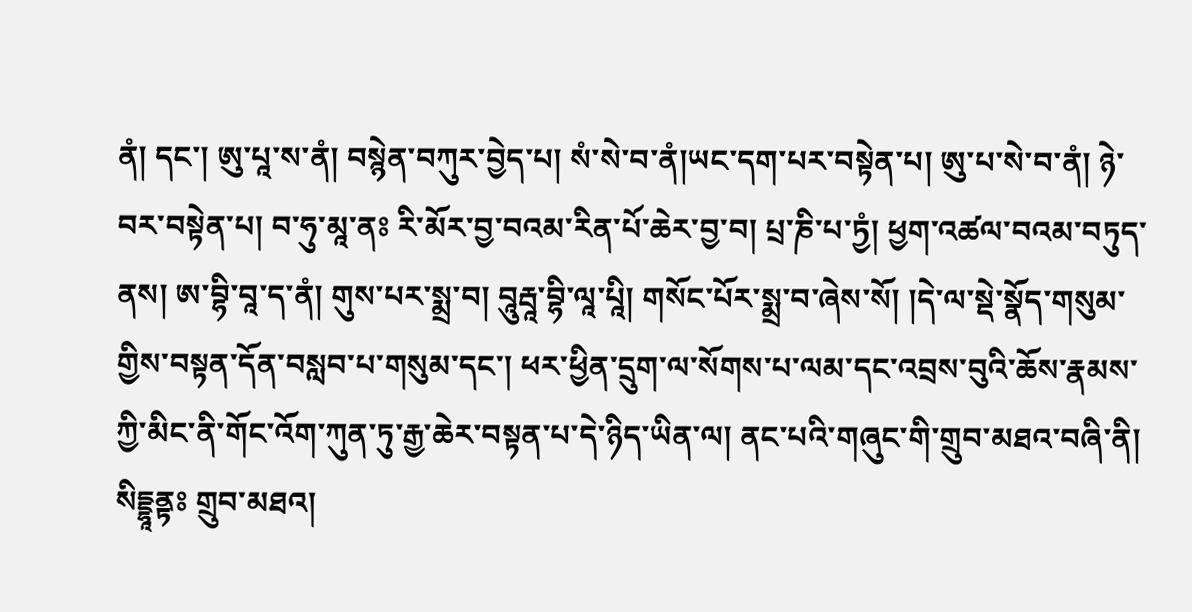ནཾ། དང་། ཨུ་པཱ་ས་ནཾ། བསྙེན་བཀུར་བྱེད་པ། སཾ་སེ་བ་ནཾ།ཡང་དག་པར་བསྟེན་པ། ཨུ་པ་སེ་བ་ནཾ། ཉེ་བར་བསྟེན་པ། བ་ཧུ་མཱ་ནཿ རི་མོར་བྱ་བའམ་རིན་པོ་ཆེར་བྱ་བ། པྲ་ཎི་པ་ཏྱཾ། ཕྱག་འཚལ་བའམ་བཏུད་ནས། ཨ་བྷི་བཱ་ད་ནཾ། གུས་པར་སྨྲ་བ། བཱུརྦཱ་བྷི་ལཱ་པཱི། གསོང་པོར་སྨྲ་བ་ཞེས་སོ། །དེ་ལ་སྡེ་སྣོད་གསུམ་གྱིས་བསྟན་དོན་བསླབ་པ་གསུམ་དང་། ཕར་ཕྱིན་དྲུག་ལ་སོགས་པ་ལམ་དང་འབྲས་བུའི་ཆོས་རྣམས་ཀྱི་མིང་ནི་གོང་འོག་ཀུན་ཏུ་རྒྱ་ཆེར་བསྟན་པ་དེ་ཉིད་ཡིན་ལ། ནང་པའི་གཞུང་གི་གྲུབ་མཐའ་བཞི་ནི། སིདྡྷཱནྟཿ གྲུབ་མཐའ།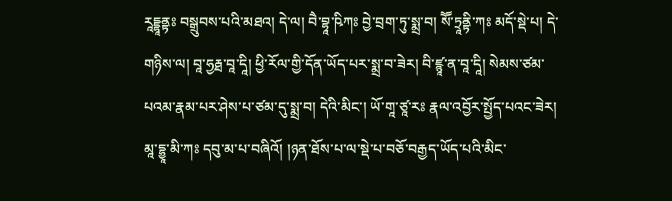རཱདྡྷཱནྟཿ བསྒྲུབས་པའི་མཐའ། དེ་ལ། བཻ་བྷཱ་ཥིཀཿ བྱེ་བྲག་ཏུ་སྨྲ་བ། སཽ་ཏྲཱནྟི་ཀཿ མདོ་སྡེ་པ། དེ་གཉིས་ལ། བཱ་ཧྱརྠ་བཱ་དཱི། ཕྱི་རོལ་གྱི་དོན་ཡོད་པར་སྨྲ་བ་ཟེར། བི་ཛྙཱ་ན་བཱ་དཱི། སེམས་ཙམ་པའམ་རྣམ་པར་ཤེས་པ་ཙམ་དུ་སྨྲ་བ། དེའི་མིང་། ཡོ་གཱ་ཙཱ་རཿ རྣལ་འབྱོར་སྤྱོད་པའང་ཟེར། མཱ་དྷྱཱ་མི་ཀཿ དབུ་མ་པ་བཞིའོ། །ཉན་ཐོས་པ་ལ་སྡེ་པ་བཅོ་བརྒྱད་ཡོད་པའི་མིང་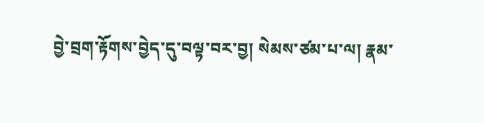བྱེ་བྲག་རྟོགས་བྱེད་དུ་བལྟ་བར་བྱ། སེམས་ཙམ་པ་ལ། རྣམ་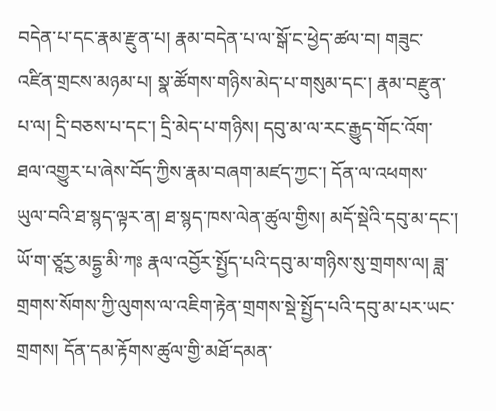བདེན་པ་དང་རྣམ་རྫུན་པ། རྣམ་བདེན་པ་ལ་སྒོ་ང་ཕྱེད་ཚལ་བ། གཟུང་འཛིན་གྲངས་མཉམ་པ། སྣ་ཚོགས་གཉིས་མེད་པ་གསུམ་དང་། རྣམ་བརྫུན་པ་ལ། དྲི་བཅས་པ་དང་། དྲི་མེད་པ་གཉིས། དབུ་མ་ལ་རང་རྒྱུད་གོང་འོག་ཐལ་འགྱུར་པ་ཞེས་བོད་ཀྱིས་རྣམ་བཞག་མཛད་ཀྱང་། དོན་ལ་འཕགས་ཡུལ་བའི་ཐ་སྙད་ལྟར་ན། ཐ་སྙད་ཁས་ལེན་ཚུལ་གྱིས། མདོ་སྡེའི་དབུ་མ་དང་། ཡོ་ག་ཙཱརྱ་མདྷྱ་མི་ཀཿ རྣལ་འབྱོར་སྤྱོད་པའི་དབུ་མ་གཉིས་སུ་གྲགས་ལ། ཟླ་གྲགས་སོགས་ཀྱི་ལུགས་ལ་འཇིག་རྟེན་གྲགས་སྡེ་སྤྱོད་པའི་དབུ་མ་པར་ཡང་གྲགས། དོན་དམ་རྟོགས་ཚུལ་གྱི་མཐོ་དམན་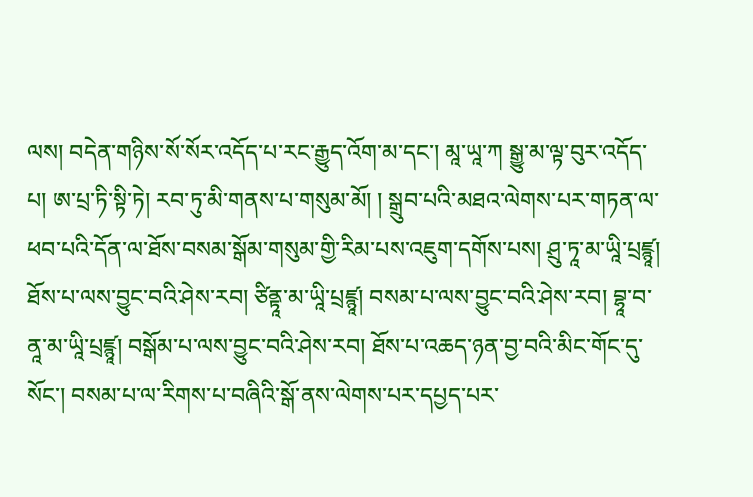ལས། བདེན་གཉིས་སོ་སོར་འདོད་པ་རང་རྒྱུད་འོག་མ་དང་། མཱ་ཡཱ་ཀ སྒྱུ་མ་ལྟ་བུར་འདོད་པ། ཨ་པྲ་ཏི་སྟི་ཏེ། རབ་ཏུ་མི་གནས་པ་གསུམ་མོ། ། སྒྲུབ་པའི་མཐའ་ལེགས་པར་གཏན་ལ་ཕབ་པའི་དོན་ལ་ཐོས་བསམ་སྒོམ་གསུམ་གྱི་རིམ་པས་འཇུག་དགོས་པས། ཤྲུ་ཏཱ་མ་ཡཱི་པྲཛྙཱ། ཐོས་པ་ལས་བྱུང་བའི་ཤེས་རབ། ཙིནྟཱ་མ་ཡཱི་པྲཛྙཱ། བསམ་པ་ལས་བྱུང་བའི་ཤེས་རབ། བྷཱ་བ་ནཱ་མ་ཡཱི་པྲཛྙཱ། བསྒོམ་པ་ལས་བྱུང་བའི་ཤེས་རབ། ཐོས་པ་འཆད་ཉན་བྱ་བའི་མིང་གོང་དུ་སོང་། བསམ་པ་ལ་རིགས་པ་བཞིའི་སྒོ་ནས་ལེགས་པར་དཔྱད་པར་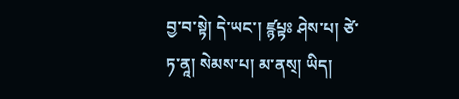བྱ་བ་སྟེ། དེ་ཡང་། ཛྙཔྟཿ ཤེས་པ། ཙེ་ཏ་ནཱ། སེམས་པ། མ་ནས྄། ཡིད།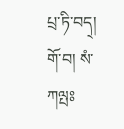པྲ་ཏི་བད྄། གོ་བ། སཾ་ཀལྤཿ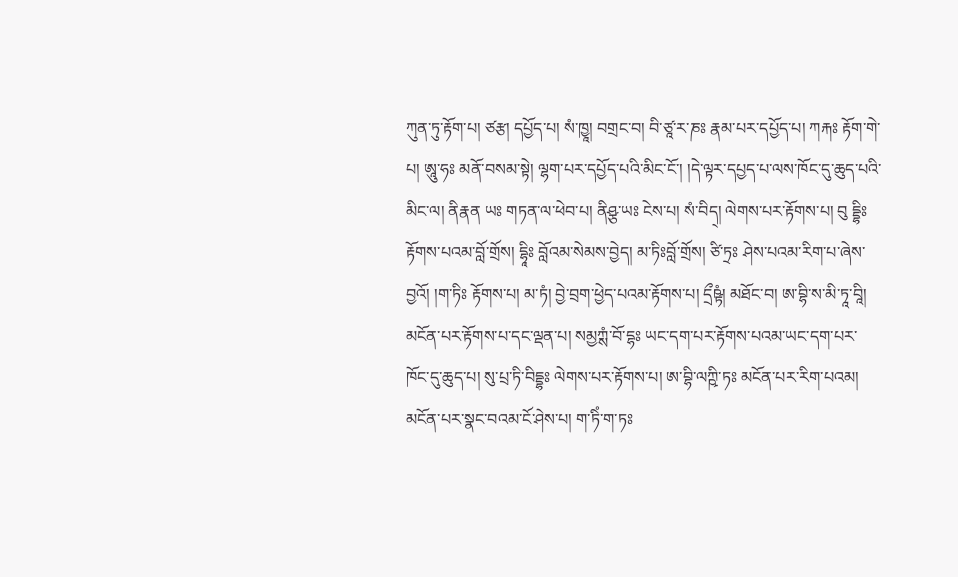ཀུན་ཏུ་རྟོག་པ། ཙརྩ། དཔྱོད་པ། སཾ་ཁྱཱ། བགྲང་བ། བི་ཙཱ་ར་ཎཿ རྣམ་པར་དཔྱོད་པ། ཀརྐཿ རྟོག་གེ་པ། ཨཱུ་ཧཿ མནོ་བསམ་སྟེ། ལྷག་པར་དཔྱོད་པའི་མིང་ངོ་། །དེ་ལྟར་དཔྱད་པ་ལས་ཁོང་དུ་ཆུད་པའི་མིང་ལ། ནིརྣན ཡཿ གཏན་ལ་ཕེབ་པ། ནིཤྩ་ཡཿ ངེས་པ། སཾ་བིད྄། ལེགས་པར་རྟོགས་པ། བུ དྡྷིཿ རྟོགས་པའམ་བློ་གྲོས། དྷཱིཿ བློའམ་སེམས་བྱེད། མ་ཏིཿབློ་གྲོས། ཙི་ཏྲཿ ཤེས་པའམ་རིག་པ་ཞེས་བྱའོ། །ག་ཏིཿ རྟོགས་པ། མ་ཏཾ། བྱེ་བྲག་ཕྱེད་པའམ་རྟོགས་པ། དྲྀཥྟཾ། མཐོང་བ། ཨ་བྷི་ས་མི་ཏཱ་བཱི། མངོན་པར་རྟོགས་པ་དང་ལྡན་པ། སམྱཀྶཾ་བོ་དྷཿ ཡང་དག་པར་རྟོགས་པའམ་ཡང་དག་པར་ཁོང་དུ་ཆུད་པ། སུ་པྲ་ཏི་བིདྡྷཿ ལེགས་པར་རྟོགས་པ། ཨ་བྷི་ལཀྵི་ཏཿ མངོན་པར་རིག་པའམ། མངོན་པར་སྣང་བའམ་ངོ་ཤེས་པ། ག་ཏིཾ་ག་ཏཿ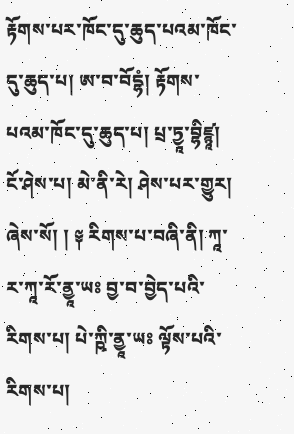རྟོགས་པར་ཁོང་དུ་ཆུད་པའམ་ཁོང་དུ་ཆུད་པ། ཨ་བ་བོདྷཾ། རྟོགས་པའམ་ཁོང་དུ་ཆུད་པ། པྲ་ཏྱཱ་བྷིཛྙཱ། ངོ་ཤེས་པ། མེ་ནི་རེ། ཤེས་པར་གྱུར། ཞེས་སོ། ། ༈ རིགས་པ་བཞི་ནི། ཀཱ་ར་ཀཱ་རོ་ནྱཱ་ཡཿ བྱ་བ་བྱེད་པའི་རིགས་པ། པེ་ཀྵི་ནྱཱ་ཡཿ ལྟོས་པའི་རིགས་པ།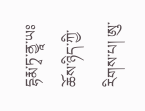དྷརྨ་ཏྭ་ནྱཱ་ཡཿ ཆོས་ཉིད་ཀྱི་རིགས་པ། ཨུ་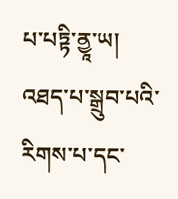པ་པཏྟི་ནྱཱ་ཡ། འཐད་པ་སྒྲུབ་པའི་རིགས་པ་དང་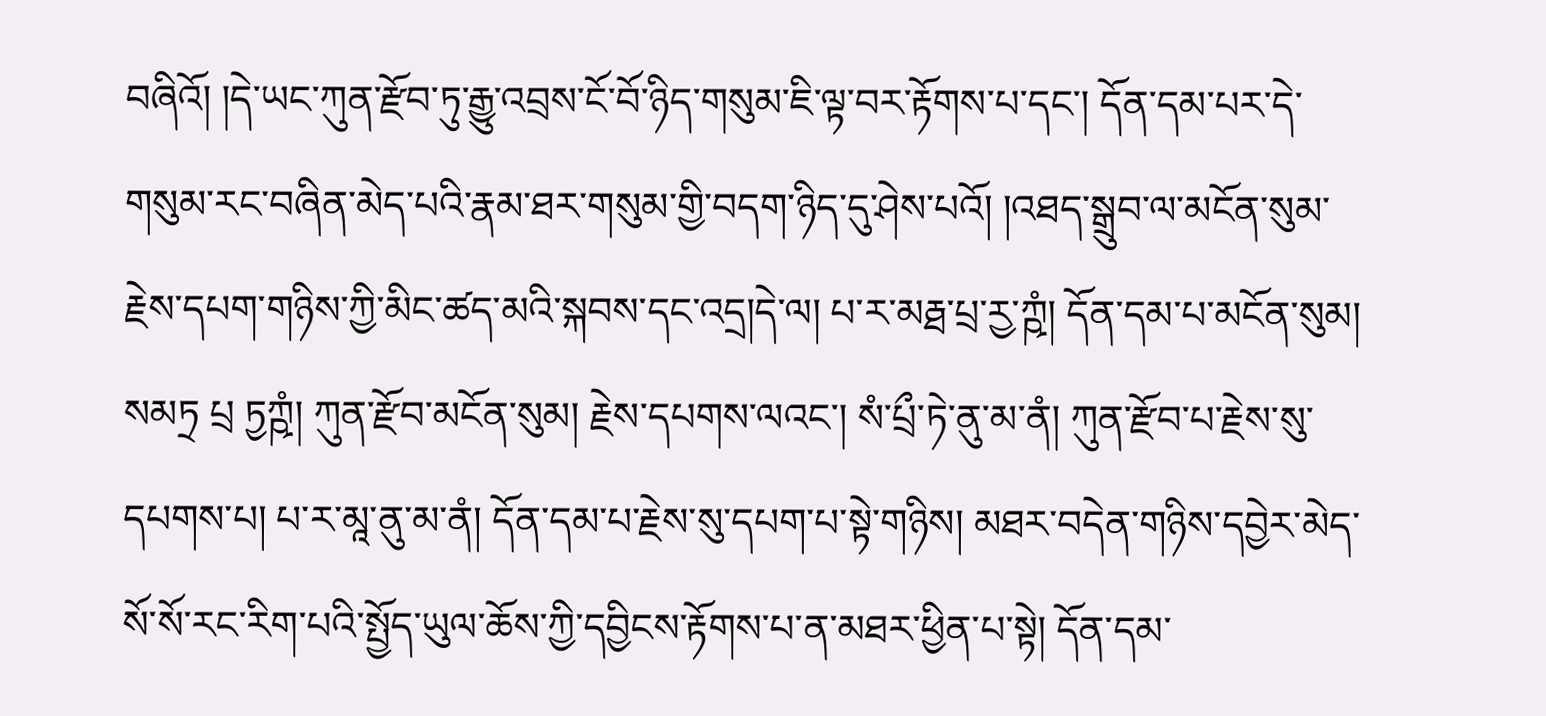བཞིའོ། །དེ་ཡང་ཀུན་རྫོབ་ཏུ་རྒྱུ་འབྲས་ངོ་བོ་ཉིད་གསུམ་ཇི་ལྟ་བར་རྟོགས་པ་དང་། དོན་དམ་པར་དེ་གསུམ་རང་བཞིན་མེད་པའི་རྣམ་ཐར་གསུམ་གྱི་བདག་ཉིད་དུ་ཤེས་པའོ། །འཐད་སྒྲུབ་ལ་མངོན་སུམ་རྗེས་དཔག་གཉིས་ཀྱི་མིང་ཚད་མའི་སྐབས་དང་འདྲ།དེ་ལ། པ་ར་མརྠ་པྲ་རྱ་ཀྵཾ། དོན་དམ་པ་མངོན་སུམ། སམཏྲ པྲ ཏྱཀྵཾ། ཀུན་རྫོབ་མངོན་སུམ། རྗེས་དཔགས་ལའང་། སཾ་པྲྀ་ཏེ་ནུ་མ་ནཾ། ཀུན་རྫོབ་པ་རྗེས་སུ་དཔགས་པ། པ་ར་མཱ་ནུ་མ་ནཾ། དོན་དམ་པ་རྗེས་སུ་དཔག་པ་སྟེ་གཉིས། མཐར་བདེན་གཉིས་དབྱེར་མེད་སོ་སོ་རང་རིག་པའི་སྤྱོད་ཡུལ་ཆོས་ཀྱི་དབྱིངས་རྟོགས་པ་ན་མཐར་ཕྱིན་པ་སྟེ། དོན་དམ་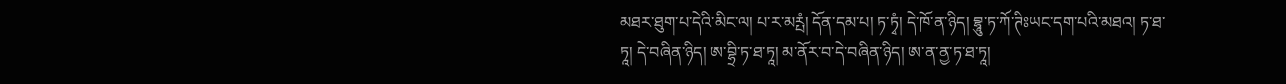མཐར་ཐུག་པ་དེའི་མིང་ལ། པ་ར་མཪྤཾ། དོན་དམ་པ། ཏ་ཏྭཾ། དེ་ཁོ་ན་ཉིད། བྷཱུ་ཏ་ཀོ་ཊིཿཡང་དག་པའི་མཐའ། ཏ་ཐ་ཏཱ། དེ་བཞིན་ཉིད། ཨ་བྷྲི་ཏ་ཐ་ཏཱ། མ་ནོར་བ་དེ་བཞིན་ཉིད། ཨ་ན་ནྱ་ཏ་ཐ་ཏཱ།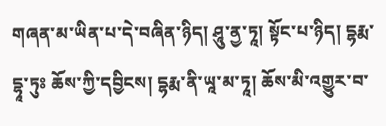གཞན་མ་ཡིན་པ་དེ་བཞིན་ཉིད། ཤཱུ་ནྱ་ཏཱ། སྟོང་པ་ཉིད། དྷརྨ་དྷཱ་ཏུཿ ཆོས་ཀྱི་དབྱིངས། དྷརྨ་ནི་ཡཱ་མ་ཏཱ། ཆོས་མི་འགྱུར་བ་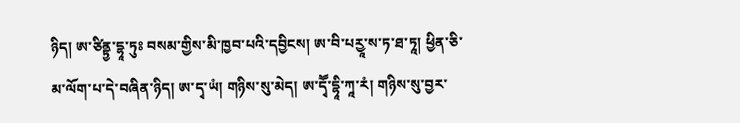ཉིད། ཨ་ཙིནྟྱ་དྷཱ་ཏུཿ བསམ་གྱིས་མི་ཁྱབ་པའི་དབྱིངས། ཨ་བི་པརྱཱ་ས་ཏ་ཐ་ཏཱ། ཕྱིན་ཅི་མ་ལོག་པ་དེ་བཞིན་ཉིད། ཨ་དྭ་ཡཾ། གཉིས་སུ་མེད། ཨ་དྭཽ་དྷཱི་ཀཱ་རཾ། གཉིས་སུ་བྱར་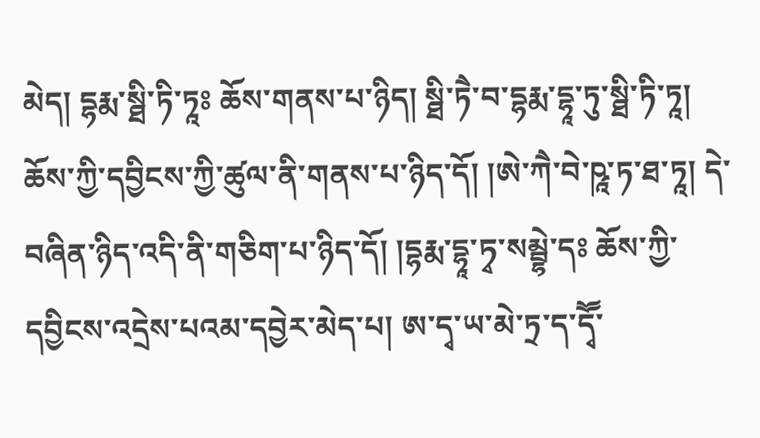མེད། དྷརྨ་སྠི་ཏི་ཏཱཿ ཆོས་གནས་པ་ཉིད། སྠི་ཏཻ་བ་དྷརྨ་དྷཱ་ཏུ་སྠི་ཏི་ཏཱ། ཆོས་ཀྱི་དབྱིངས་ཀྱི་ཚུལ་ནི་གནས་པ་ཉིད་དོ། །ཨེ་ཀཻ་བེ་ཥཱ་ཏ་ཐ་ཏཱ། དེ་བཞིན་ཉིད་འདི་ནི་གཅིག་པ་ཉིད་དོ། །དྷརྨ་དྷཱ་ཏྭ་སམྦྷེ་དཿ ཆོས་ཀྱི་དབྱིངས་འདྲེས་པའམ་དབྱེར་མེད་པ། ཨ་དྭ་ཡ་མེ་ཏྲ་ད་དྭཽ་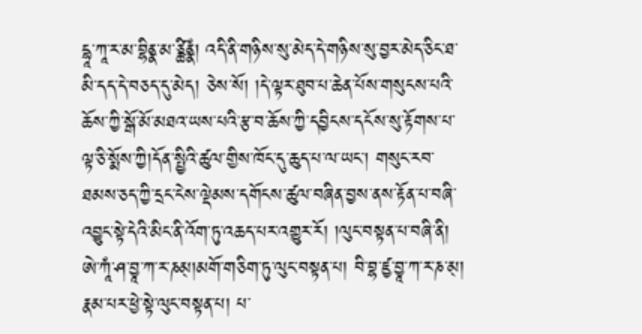དྷཱ་ཀཱ་ར་མ་བྷིནྣ་མ་ཙྪིནྣཾ། འདི་ནི་གཉིས་སུ་མེད་དེ་གཉིས་སུ་བྱར་མེད་ཅིང་ཐ་མི་དད་དེ་བཅད་དུ་མེད། ཅེས་སོ། །དེ་ལྟར་ཐུབ་པ་ཆེན་པོས་གསུངས་པའི་ཆོས་ཀྱི་སྒོ་མོ་མཐའ་ཡས་པའི་རྩ་བ་ཆོས་ཀྱི་དབྱིངས་དངོས་སུ་རྟོགས་པ་ལྟ་ཅི་སྨོས་ཀྱི།དོན་སྤྱིའི་ཚུལ་གྱིས་ཁོང་དུ་ཆུད་པ་ལ་ཡང་། གསུང་རབ་ཐམས་ཅད་ཀྱི་དྲང་ངེས་ལྡེམས་དགོངས་ཚུལ་བཞིན་བྱས་ནས་རྟོན་པ་བཞི་འབྱུང་སྟེ་དེའི་མིང་ནི་འོག་ཏུ་འཆད་པར་འགྱུར་རོ། །ལུང་བསྟན་པ་བཞི་ནི། ཨེ་ཀཱཾ་ཤ་བྱཱ་ཀ་ར་ཎམ྄།མགོ་གཅིག་ཏུ་ལུང་བསྟན་པ། བི་བྷ་ཛྱ་བྱཱ་ཀ་ར་ཎ་མ྄། རྣམ་པར་ཕྱེ་སྟེ་ལུང་བསྟན་པ། པ་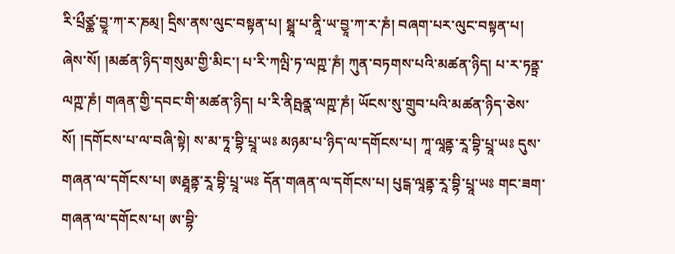རི་པྲྀཙྪ་བྱཱ་ཀ་ར་ཎམ྄། དྲིས་ནས་ལུང་བསྟན་པ། སྠཱ་པ་ནཱི་ཡ་བྱཱ་ཀ་ར་ཎཾ། བཞག་པར་ལུང་བསྟན་པ། ཞེས་སོ། །མཚན་ཉིད་གསུམ་གྱི་མིང་། པ་རི་ཀལྤི་ཏ་ལཀྵ་ཎཾ། ཀུན་བཏགས་པའི་མཚན་ཉིད། པ་ར་ཏནྟྲ་ལཀྵ་ཎཾ། གཞན་གྱི་དབང་གི་མཚན་ཉིད། པ་རི་ནིཥྤནྣ་ལཀྵ་ཎཾ། ཡོངས་སུ་གྲུབ་པའི་མཚན་ཉིད་ཅེས་སོ། །དགོངས་པ་ལ་བཞི་སྟེ། ས་མ་ཏཱ་བྷི་པྲཱ་ཡཿ མཉམ་པ་ཉིད་ལ་དགོངས་པ། ཀཱ་ལཱནྟ་རཱ་བྷི་པྲཱ་ཡཿ དུས་གཞན་ལ་དགོངས་པ། ཨརྠཱནྟ་རཱ་བྷི་པྲཱ་ཡཿ དོན་གཞན་ལ་དགོངས་པ། པུངྒ་ལཱནྟ་རཱ་བྷི་པྲཱ་ཡཿ གང་ཟག་གཞན་ལ་དགོངས་པ། ཨ་བྷི་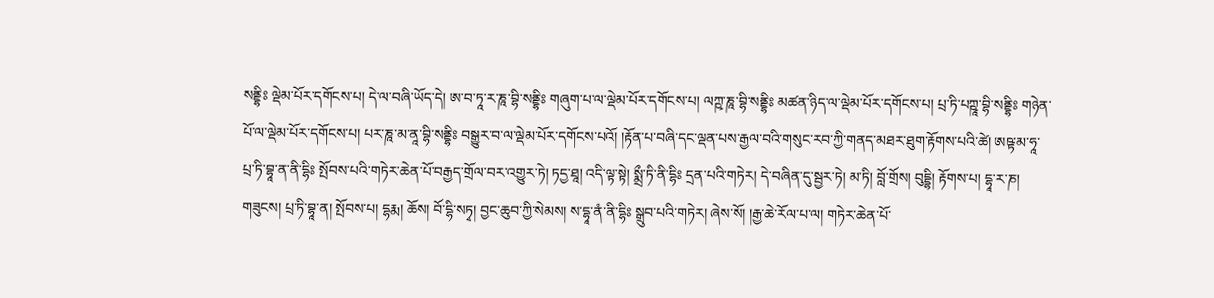སནྡྷིཿ ལྡེམ་པོར་དགོངས་པ། དེ་ལ་བཞི་ཡོད་དེ། ཨ་བ་ཏཱ་ར་ཎཱ་བྷི་སནྡྷིཿ གཞུག་པ་ལ་ལྡེམ་པོར་དགོངས་པ། ལཀྵ་ཎཱ་བྷི་སནྡྷིཿ མཚན་ཉིད་ལ་ལྡེམ་པོར་དགོངས་པ། པྲ་ཏི་པཀྵཱ་བྷི་སནྡྷིཿ གཉེན་པོ་ལ་ལྡེམ་པོར་དགོངས་པ། པར་ཎཱ་མ་ནཱ་བྷི་སནྡྷིཿ བསྒྱུར་བ་ལ་ལྡེམ་པོར་དགོངས་པའོ། །རྟོན་པ་བཞི་དང་ལྡན་པས་རྒྱལ་བའི་གསུང་རབ་ཀྱི་གནད་མཐར་ཐུག་རྟོགས་པའི་ཚེ། ཨཥྟ་མ་ཧཱ་པྲ་ཏི་བྷཱ་ན་ནི་དྷིཿ སྤོབས་པའི་གཏེར་ཆེན་པོ་བརྒྱད་གྲོལ་བར་འགྱུར་ཏེ། ཏདྱ་ཐཱ། འདི་ལྟ་སྟེ། སྨྲྀ་ཏི་ནི་དྷིཿ དྲན་པའི་གཏེར། དེ་བཞིན་དུ་སྦྱར་ཏེ། མ་ཏི། བློ་གྲོས། བུདྡྷི། རྟོགས་པ། དྷཱ་ར་ཎ། གཟུངས། པྲ་ཏི་བྷཱ་ན། སྤོབས་པ། དྷརྨ། ཆོས། བོ་དྷི་སཏྭ། བྱང་ཆུབ་ཀྱི་སེམས། ས་དྷཱ་ནཾ་ནི་དྷིཿ སྒྲུབ་པའི་གཏེར། ཞེས་སོ། །རྒྱ་ཆེ་རོལ་པ་ལ། གཏེར་ཆེན་པོ་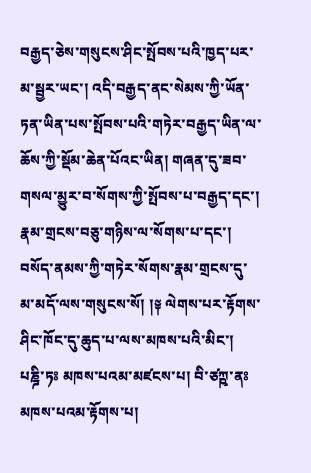བརྒྱད་ཅེས་གསུངས་ཤིང་སྤོབས་པའི་ཁྱད་པར་མ་སྦྱར་ཡང་། འདི་བརྒྱད་ནང་སེམས་ཀྱི་ཡོན་ཏན་ཡིན་པས་སྤོབས་པའི་གཏེར་བརྒྱད་ཡིན་ལ་ཆོས་ཀྱི་སྡོམ་ཆེན་པོའང་ཡིན། གཞན་དུ་ཟབ་གསལ་མྱུར་བ་སོགས་ཀྱི་སྤོབས་པ་བརྒྱད་དང་། རྣམ་གྲངས་བཅུ་གཉིས་ལ་སོགས་པ་དང་། བསོད་ནམས་ཀྱི་གཏེར་སོགས་རྣམ་གྲངས་དུ་མ་མདོ་ལས་གསུངས་སོ། །༈ ལེགས་པར་རྟོགས་ཤིང་ཁོང་དུ་ཆུད་པ་ལས་མཁས་པའི་མིང་། པཎྜི་ཏཿ མཁས་པའམ་མཛངས་པ། བི་ཙཀྵ་ནཿ མཁས་པའམ་རྟོགས་པ།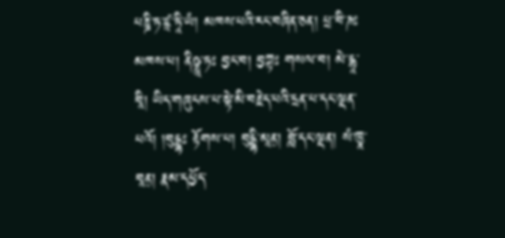པཎྜི་ཏ་ཛཱ་ཏཱི་ཡཾ། མཁས་པའི་རང་བཞིན་ཅན། པྲ་བི་ཎཿ མཁས་པ། ནིཥྞཱ་ཏཿ བྱང་བ། བྱཀྟཿ གསལ་བ། མེ་དྷཱ་བཱི། ཡིད་གཞུངས་པ་སྟེ་མི་བརྗེད་པའི་དྲན་པ་དང་ལྡན་པའོ། །བུདྡྷཿ རྟོགས་པ། བུདྡྷི་མཱན྄། བློ་དང་ལྡན། སཾ་ཁྱཱ་བཱན྄། རྣམ་དཔྱོད་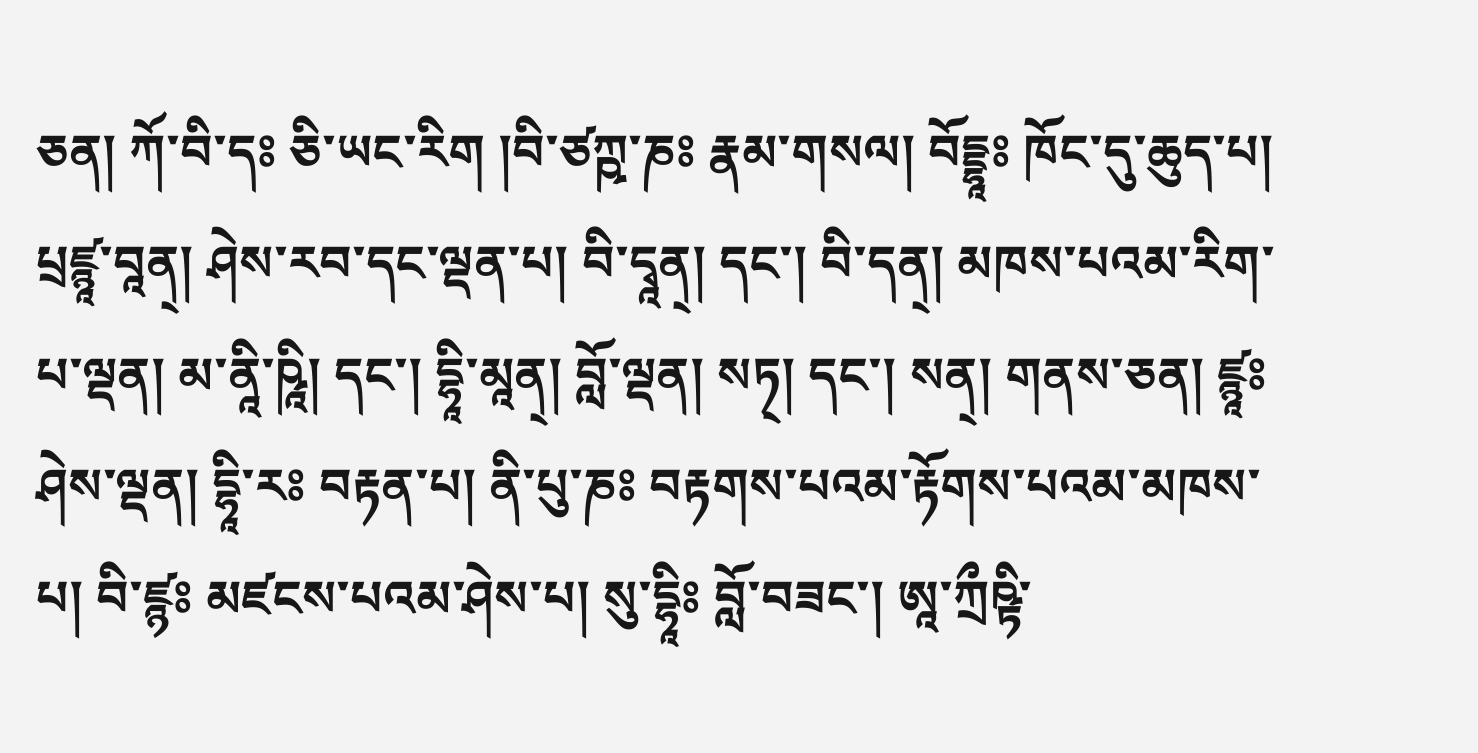ཅན། ཀོ་བི་དཿ ཅི་ཡང་རིག །བི་ཙཀྵ་ཎཿ རྣམ་གསལ། བོདྡྷཱཿ ཁོང་དུ་ཆུད་པ། པྲཛྙཱ་བཱན྄། ཤེས་རབ་དང་ལྡན་པ། བི་དྭཱན྄། དང་། བི་དན྄། མཁས་པའམ་རིག་པ་ལྡན། མ་ནཱི་ཥཱི། དང་། དྷཱི་མཱན྄། བློ་ལྡན། སཏ྄། དང་། སན྄། གནས་ཅན། ཛྙཱཿ ཤེས་ལྡན། དྷཱི་རཿ བརྟན་པ། ནི་པུ་ཎཿ བརྟགས་པའམ་རྟོགས་པའམ་མཁས་པ། བི་ཛྙཿ མཛངས་པའམ་ཤེས་པ། སུ་དྷཱིཿ བློ་བཟང་། ཨཱ་ཀྲྀཥྟི་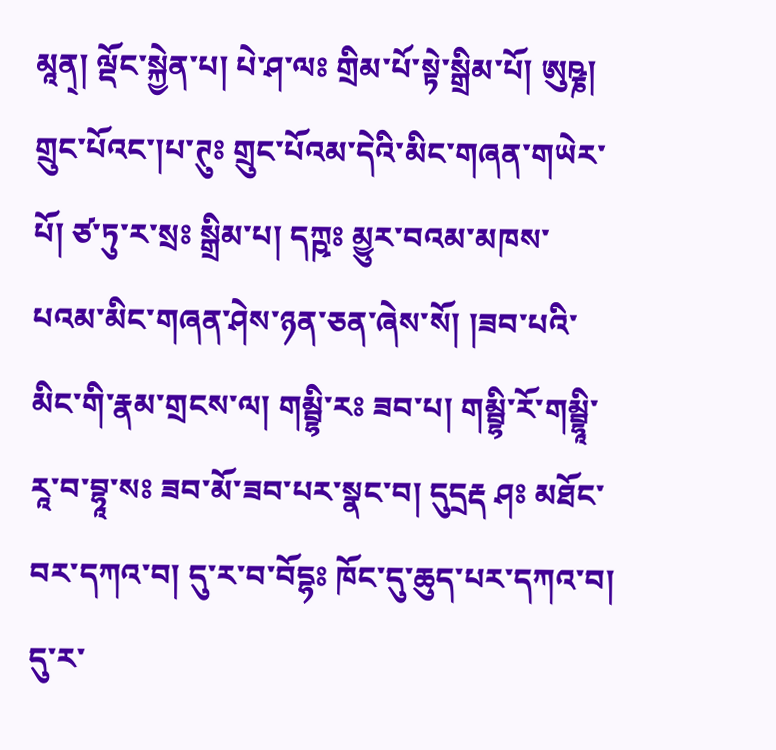མཱན྄། ལྡོང་སྐྱེན་པ། པེ་ཤ་ལཿ གྲིམ་པོ་སྟེ་སྒྲིམ་པོ། ཨུཥྞ། གྲུང་པོའང་།པ་ཊུཿ གྲུང་པོའམ་དེའི་མིང་གཞན་གཡེར་པོ། ཙ་ཏུ་ར་སྲཿ སྒྲིམ་པ། དཀྵཿ མྱུར་བའམ་མཁས་པའམ་མིང་གཞན་ཤེས་ཉན་ཅན་ཞེས་སོ། །ཟབ་པའི་མིང་གི་རྣམ་གྲངས་ལ། གམྦྷི་རཿ ཟབ་པ། གམྦྷི་རོ་གམྦྷཱི་རཱ་བ་བྷཱ་སཿ ཟབ་མོ་ཟབ་པར་སྣང་བ། དུདྲརྡ ཤཿ མཐོང་བར་དཀའ་བ། དུ་ར་བ་བོདྷཿ ཁོང་དུ་ཆུད་པར་དཀའ་བ། དུ་ར་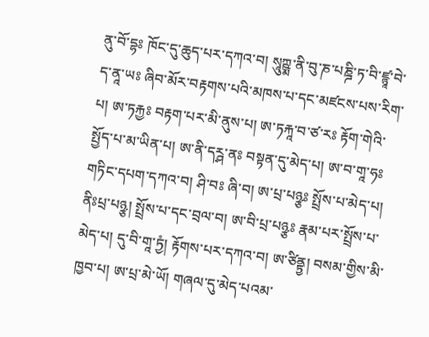ནུ་བོ་དྷཿ ཁོང་དུ་ཆུད་པར་དཀའ་བ། སཱུཀྵྨ་ནི་བུ་ཎ་པཎྜི་ཏ་བི་ཛྙཱ་བེ་ད་ནཱ་ཡཿ ཞིབ་མོར་བརྟགས་པའི་མཁས་པ་དང་མཛངས་པས་རིག་པ། ཨ་ཏརྐྱཿ བརྟག་པར་མི་ནུས་པ། ཨ་ཏརྐཱ་བ་ཙ་རཿ རྟོག་གེའི་སྤྱོད་པ་མ་ཡིན་པ། ཨ་ནི་དཪྴ་ནཿ བསྟན་དུ་མེད་པ། ཨ་བ་གཱ་ཧཿ གཏིང་དཔག་དཀའ་བ། ཤི་བཿ ཞི་བ། ཨ་པྲ་པཉྩཿ སྤྲོས་པ་མེད་པ། ནིཿཔྲ་པཉྩ། སྤྲོས་པ་དང་བྲལ་བ། ཨ་བི་པྲ་པཉྩཿ རྣམ་པར་སྤྲོས་པ་མེད་པ། དུ་བི་གཱ་ཏྱཾ། རྟོགས་པར་དཀའ་བ། ཨ་ཙིནྟྱ། བསམ་གྱིས་མི་ཁྱབ་པ། ཨ་པྲ་མེ་ཡོ། གཞལ་དུ་མེད་པའམ་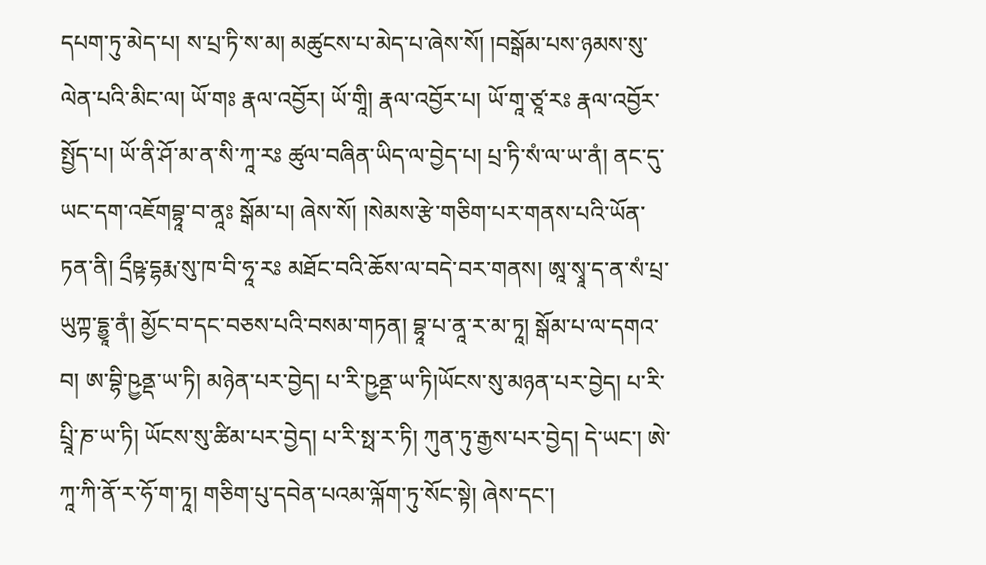དཔག་ཏུ་མེད་པ། ས་པྲ་ཏི་ས་མ། མཚུངས་པ་མེད་པ་ཞེས་སོ། །བསྒོམ་པས་ཉམས་སུ་ལེན་པའི་མིང་ལ། ཡོ་གཿ རྣལ་འབྱོར། ཡོ་གཱི། རྣལ་འབྱོར་པ། ཡོ་གཱ་ཙཱ་རཿ རྣལ་འབྱོར་སྤྱོད་པ། ཡོ་ནི་ཤོ་མ་ན་སི་ཀཱ་རཿ ཚུལ་བཞིན་ཡིད་ལ་བྱེད་པ། པྲ་ཏི་སཾ་ལ་ཡ་ནཾ། ནང་དུ་ཡང་དག་འཇོགབྷཱ་བ་ནཱཿ སྒོམ་པ། ཞེས་སོ། །སེམས་རྩེ་གཅིག་པར་གནས་པའི་ཡོན་ཏན་ནི། དྲྀཥྟ་དྷརྨ་སུ་ཁ་བི་ཧཱ་རཿ མཐོང་བའི་ཆོས་ལ་བདེ་བར་གནས། ཨཱ་སྭཱ་ད་ན་སཾ་པྲ་ཡུཀྟ་དྷྱཱ་ནཾ། མྱོང་བ་དང་བཅས་པའི་བསམ་གཏན། བྷཱ་པ་ནཱ་ར་མ་ཏཱ། སྒོམ་པ་ལ་དགའ་བ། ཨ་བྷི་ཥྱནྡ་ཡ་ཏི། མཉེན་པར་བྱེད། པ་རི་ཥྱནྡ་ཡ་ཏི།ཡོངས་སུ་མཉན་པར་བྱེད། པ་རི་པྲཱི་ཎ་ཡ་ཏི། ཡོངས་སུ་ཚིམ་པར་བྱེད། པ་རི་སྥ་ར་ཏི། ཀུན་ཏུ་རྒྱས་པར་བྱེད། དེ་ཡང་། ཨེ་ཀཱ་ཀི་ནོ་ར་ཧོ་ག་ཏཱ། གཅིག་པུ་དབེན་པའམ་ལྐོག་ཏུ་སོང་སྟེ། ཞེས་དང་།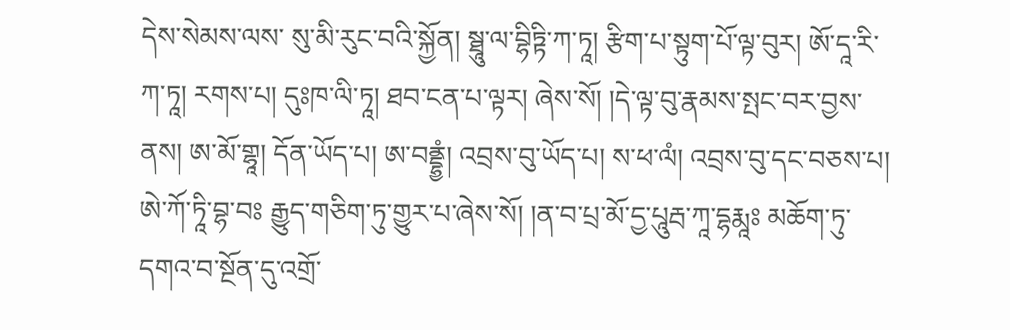དེས་སེམས་ལས་ སུ་མི་རུང་བའི་སྐྱོན། སྠཱུ་ལ་བྷིཏྟི་ཀ་ཏཱ། རྩིག་པ་སྟུག་པོ་ལྟ་བུར། ཨོ་དཱ་རི་ཀ་ཏཱ། རགས་པ། དུཿཁ་ལི་ཏཱ། ཐབ་ངན་པ་ལྟར། ཞེས་སོ། །དེ་ལྟ་བུ་རྣམས་སྤང་བར་བྱས་ནས། ཨ་མོ་གྷཱ། དོན་ཡོད་པ། ཨ་བནྡྷྱཾ། འབྲས་བུ་ཡོད་པ། ས་ཕ་ལཾ། འབྲས་བུ་དང་བཅས་པ། ཨེ་ཀོ་ཏཱི་བྷ་བཿ རྒྱུད་གཅིག་ཏུ་གྱུར་པ་ཞེས་སོ། །ན་བ་པྲ་མོ་དྱ་པཱུརྦ་ཀཱ་དྷརྨཱཿ མཆོག་ཏུ་དགའ་བ་སྔོན་དུ་འགྲོ་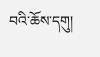བའི་ཆོས་དགུ།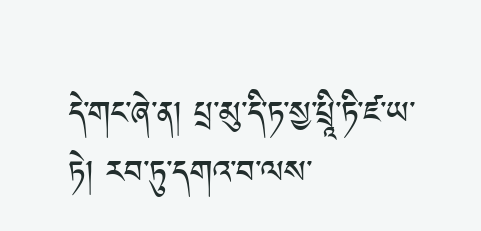དེ་གང་ཞེ་ན། པྲ་མུ་དི་ཏ་སྱ་པྲཱི་ཏི་ཛ་ཡ་ཏེ། རབ་ཏུ་དགའ་བ་ལས་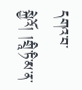དགའ་བ་སྐྱེའོ། །གྲཱི་ཏི་མ་ན་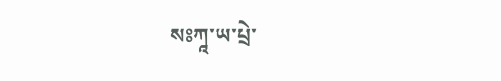སཿཀཱ་ཡ་པྲེ་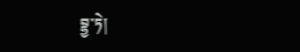བྷྱ་ཏེ།